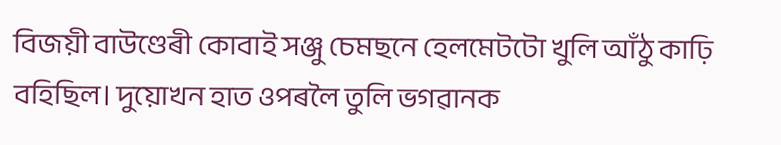বিজয়ী বাউণ্ডেৰী কোবাই সঞ্জু চেমছনে হেলমেটটো খুলি আঁঠু কাঢ়ি বহিছিল। দুয়োখন হাত ওপৰলৈ তুলি ভগৱানক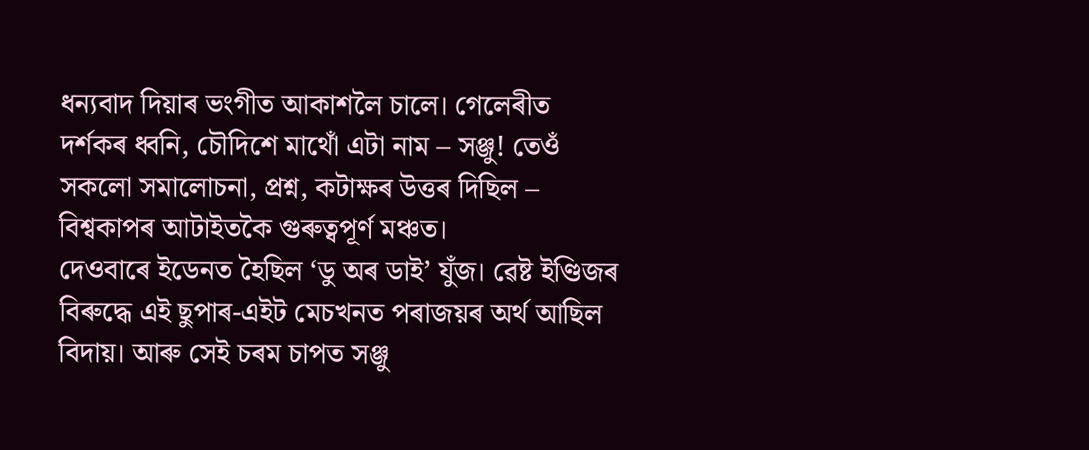ধন্যবাদ দিয়াৰ ভংগীত আকাশলৈ চালে। গেলেৰীত দৰ্শকৰ ধ্বনি, চৌদিশে মাথোঁ এটা নাম – সঞ্জু! তেওঁ সকলো সমালোচনা, প্ৰশ্ন, কটাক্ষৰ উত্তৰ দিছিল – বিশ্বকাপৰ আটাইতকৈ গুৰুত্বপূৰ্ণ মঞ্চত।
দেওবাৰে ইডেনত হৈছিল ‘ডু অৰ ডাই’ যুঁজ। ৱেষ্ট ইণ্ডিজৰ বিৰুদ্ধে এই ছুপাৰ-এইট মেচখনত পৰাজয়ৰ অৰ্থ আছিল বিদায়। আৰু সেই চৰম চাপত সঞ্জু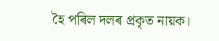হৈ পৰিল দলৰ প্ৰকৃত নায়ক।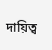দায়িত্ব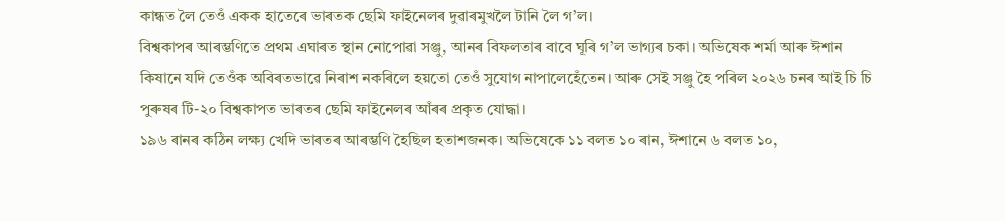কান্ধত লৈ তেওঁ একক হাতেৰে ভাৰতক ছেমি ফাইনেলৰ দুৱাৰমুখলৈ টানি লৈ গ’ল।
বিশ্বকাপৰ আৰম্ভণিতে প্ৰথম এঘাৰত স্থান নোপোৱা সঞ্জু, আনৰ বিফলতাৰ বাবে ঘূৰি গ’ল ভাগ্যৰ চকা। অভিষেক শৰ্মা আৰু ঈশান কিষানে যদি তেওঁক অবিৰতভাৱে নিৰাশ নকৰিলে হয়তো তেওঁ সুযোগ নাপালেহেঁতেন। আৰু সেই সঞ্জু হৈ পৰিল ২০২৬ চনৰ আই চি চি পুৰুষৰ টি-২০ বিশ্বকাপত ভাৰতৰ ছেমি ফাইনেলৰ আঁৰৰ প্ৰকৃত যোদ্ধা।
১৯৬ ৰানৰ কঠিন লক্ষ্য খেদি ভাৰতৰ আৰম্ভণি হৈছিল হতাশজনক। অভিষেকে ১১ বলত ১০ ৰান, ঈশানে ৬ বলত ১০,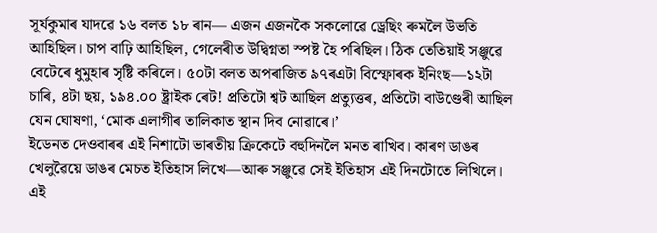সূৰ্যকুমাৰ যাদৱে ১৬ বলত ১৮ ৰান— এজন এজনকৈ সকলোৱে ড্ৰেছিং ৰুমলৈ উভতি আহিছিল। চাপ বাঢ়ি আহিছিল, গেলেৰীত উদ্বিগ্নতা স্পষ্ট হৈ পৰিছিল। ঠিক তেতিয়াই সঞ্জুৱে বেটেৰে ধুমুহাৰ সৃষ্টি কৰিলে। ৫০টা বলত অপৰাজিত ৯৭ৰএটা বিস্ফোৰক ইনিংছ—১২টা চাৰি, ৪টা ছয়, ১৯৪.০০ ষ্ট্ৰাইক ৰেট! প্ৰতিটো শ্বট আছিল প্ৰত্যুত্তৰ, প্ৰতিটো বাউণ্ডেৰী আছিল যেন ঘোষণা, ‘মোক এলাগীৰ তালিকাত স্থান দিব নোৱাৰে।’
ইডেনত দেওবাৰৰ এই নিশাটো ভাৰতীয় ক্ৰিকেটে বহুদিনলৈ মনত ৰাখিব। কাৰণ ডাঙৰ খেলুৱৈয়ে ডাঙৰ মেচত ইতিহাস লিখে—আৰু সঞ্জুৱে সেই ইতিহাস এই দিনটোতে লিখিলে।
এই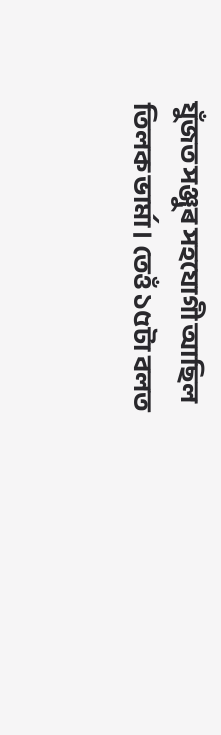যুঁজত সঞ্জুৰ সহযোগী আছিল তিলক ভাৰ্মা। তেওঁ ১৫টা বলত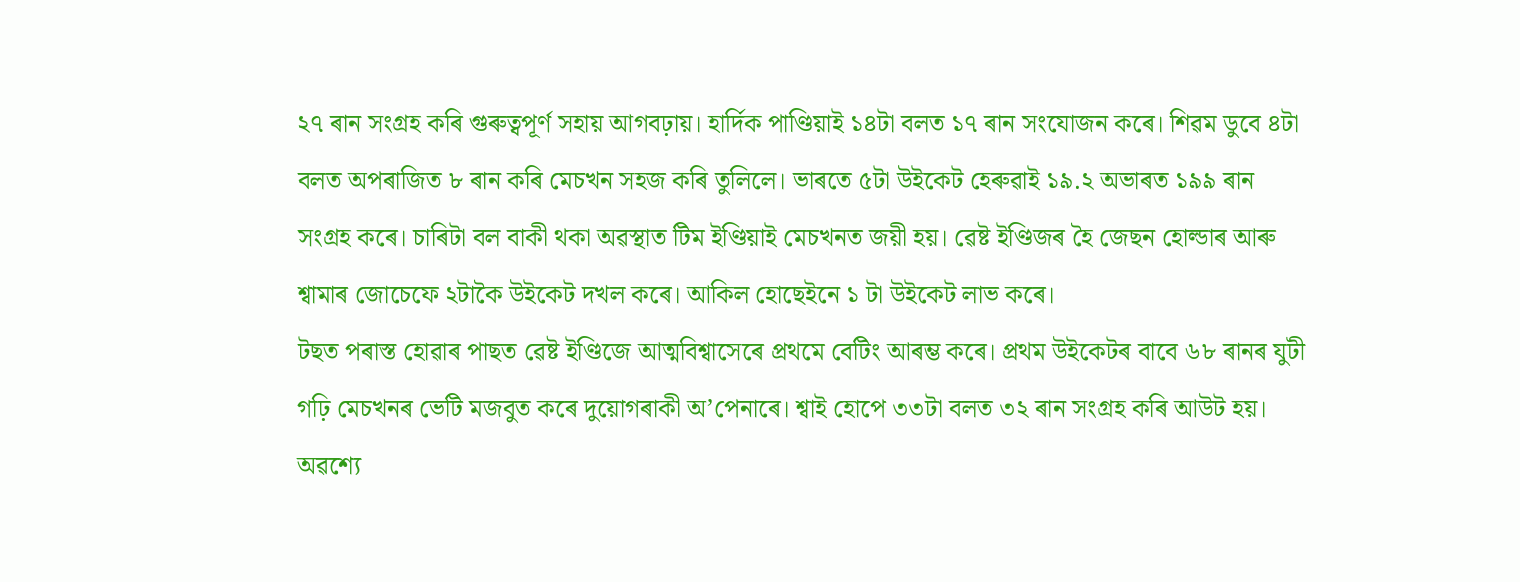২৭ ৰান সংগ্ৰহ কৰি গুৰুত্বপূৰ্ণ সহায় আগবঢ়ায়। হাৰ্দিক পাণ্ডিয়াই ১৪টা বলত ১৭ ৰান সংযোজন কৰে। শিৱম ডুবে ৪টা বলত অপৰাজিত ৮ ৰান কৰি মেচখন সহজ কৰি তুলিলে। ভাৰতে ৫টা উইকেট হেৰুৱাই ১৯.২ অভাৰত ১৯৯ ৰান সংগ্ৰহ কৰে। চাৰিটা বল বাকী থকা অৱস্থাত টিম ইণ্ডিয়াই মেচখনত জয়ী হয়। ৱেষ্ট ইণ্ডিজৰ হৈ জেছন হোল্ডাৰ আৰু শ্বামাৰ জোচেফে ২টাকৈ উইকেট দখল কৰে। আকিল হোছেইনে ১ টা উইকেট লাভ কৰে।
টছত পৰাস্ত হোৱাৰ পাছত ৱেষ্ট ইণ্ডিজে আত্মবিশ্বাসেৰে প্ৰথমে বেটিং আৰম্ভ কৰে। প্ৰথম উইকেটৰ বাবে ৬৮ ৰানৰ যুটী গঢ়ি মেচখনৰ ভেটি মজবুত কৰে দুয়োগৰাকী অ’পেনাৰে। শ্বাই হোপে ৩৩টা বলত ৩২ ৰান সংগ্ৰহ কৰি আউট হয়। অৱশ্যে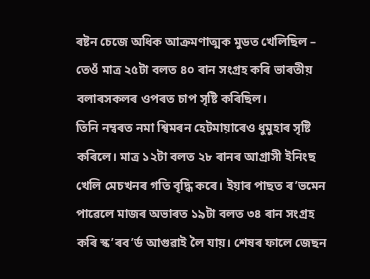ৰষ্টন চেজে অধিক আক্ৰমণাত্মক মুডত খেলিছিল – তেওঁ মাত্ৰ ২৫টা বলত ৪০ ৰান সংগ্ৰহ কৰি ভাৰতীয় বলাৰসকলৰ ওপৰত চাপ সৃষ্টি কৰিছিল।
তিনি নম্বৰত নমা শ্বিমৰন হেটমায়াৰেও ধুমুহাৰ সৃষ্টি কৰিলে। মাত্ৰ ১২টা বলত ২৮ ৰানৰ আগ্ৰাসী ইনিংছ খেলি মেচখনৰ গতি বৃদ্ধি কৰে। ইয়াৰ পাছত ৰ’ভমেন পাৱেলে মাজৰ অভাৰত ১৯টা বলত ৩৪ ৰান সংগ্ৰহ কৰি স্ক’ৰব’ৰ্ড আগুৱাই লৈ যায়। শেষৰ ফালে জেছন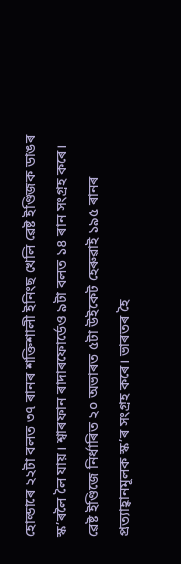হোল্ডাৰে ২২টা বলত ৩৭ ৰানৰ শক্তিশালী ইনিংছ খেলি ৱেষ্ট ইণ্ডিজক ডাঙৰ স্ক’ৰলৈ লৈ যায়। শ্বাৰফান ৰাদাৰফোৰ্ডেও ৯টা বলত ১৪ ৰান সংগ্ৰহ কৰে।
ৱেষ্ট ইণ্ডিজে নিৰ্ধাৰিত ২০ অভাৰত ৫টা উইকেট হেৰুৱাই ১৯৫ ৰানৰ প্ৰত্যাহ্বানমূলক স্ক’ৰ সংগ্ৰহ কৰে। ভাৰতৰ হৈ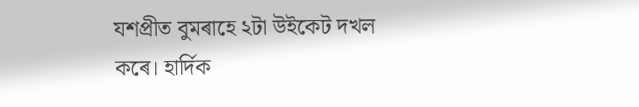যশপ্ৰীত বুমৰাহে ২টা উইকেট দখল কৰে। হাৰ্দিক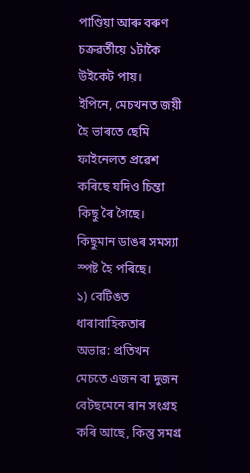পাণ্ডিয়া আৰু বৰুণ চক্ৰৱৰ্তীয়ে ১টাকৈ উইকেট পায়।
ইপিনে, মেচখনত জয়ী হৈ ভাৰতে ছেমি ফাইনেলত প্ৰৱেশ কৰিছে যদিও চিন্তা কিছু ৰৈ গৈছে। কিছুমান ডাঙৰ সমস্যা স্পষ্ট হৈ পৰিছে।
১) বেটিঙত ধাৰাবাহিকতাৰ অভাৱ: প্ৰতিখন মেচতে এজন বা দুজন বেটছমেনে ৰান সংগ্ৰহ কৰি আছে, কিন্তু সমগ্ৰ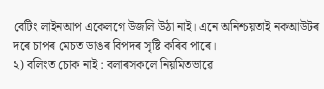বেটিং লাইনআপ একেলগে উজলি উঠা নাই। এনে অনিশ্চয়তাই নকআউটৰ দৰে চাপৰ মেচত ডাঙৰ বিপদৰ সৃষ্টি কৰিব পাৰে।
২) বলিংত চোক নাই : বলাৰসকলে নিয়মিতভাৱে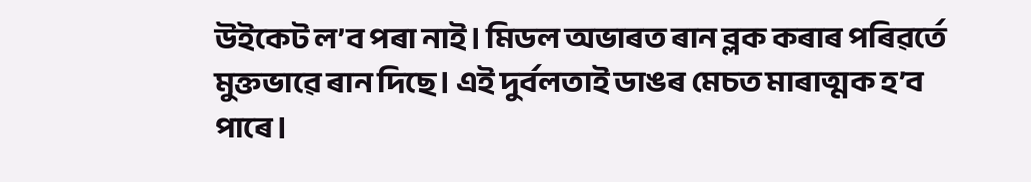উইকেট ল’ব পৰা নাই। মিডল অভাৰত ৰান ব্লক কৰাৰ পৰিৱৰ্তে মুক্তভাৱে ৰান দিছে। এই দুৰ্বলতাই ডাঙৰ মেচত মাৰাত্মক হ’ব পাৰে।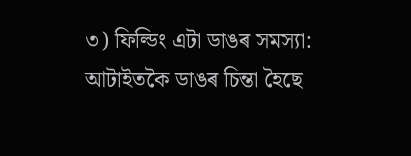৩) ফিল্ডিং এটা ডাঙৰ সমস্যা: আটাইতকৈ ডাঙৰ চিন্তা হৈছে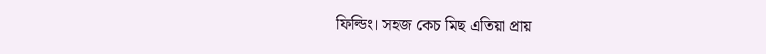ফিল্ডিং। সহজ কেচ মিছ এতিয়া প্ৰায়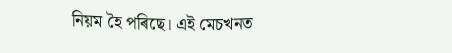নিয়ম হৈ পৰিছে। এই মেচখনত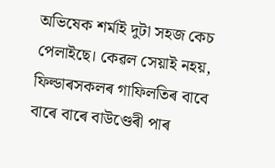অভিষেক শৰ্মাই দুটা সহজ কেচ পেলাইছে। কেৱল সেয়াই নহয়, ফিল্ডাৰসকলৰ গাফিলতিৰ বাবে বাৰে বাৰে বাউণ্ডেৰী পাৰ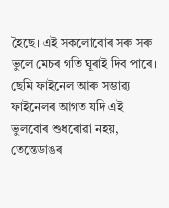হৈছে। এই সকলোবোৰ সৰু সৰু ভুলে মেচৰ গতি ঘূৰাই দিব পাৰে।
ছেমি ফাইনেল আৰু সম্ভাৱ্য ফাইনেলৰ আগত যদি এই ভুলবোৰ শুধৰোৱা নহয়, তেন্তেডাঙৰ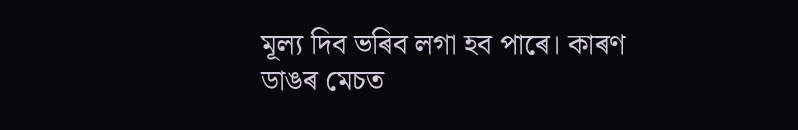মূল্য দিব ভৰিব লগা হব পাৰে। কাৰণ ডাঙৰ মেচত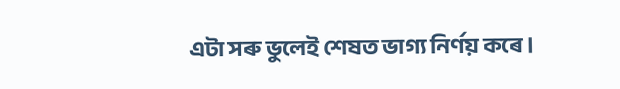এটা সৰু ভুলেই শেষত ভাগ্য নিৰ্ণয় কৰে।